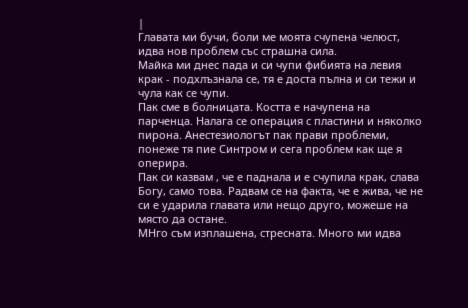|
Главата ми бучи, боли ме моята счупена челюст, идва нов проблем със страшна сила.
Майка ми днес пада и си чупи фибията на левия крак - подхлъзнала се, тя е доста пълна и си тежи и чула как се чупи.
Пак сме в болницата. Костта е начупена на парченца. Налага се операция с пластини и няколко пирона. Анестезиологът пак прави проблеми, понеже тя пие Синтром и сега проблем как ще я оперира.
Пак си казвам , че е паднала и е счупила крак, слава Богу, само това. Радвам се на факта, че е жива, че не си е ударила главата или нещо друго, можеше на място да остане.
МНго съм изплашена, стресната. Много ми идва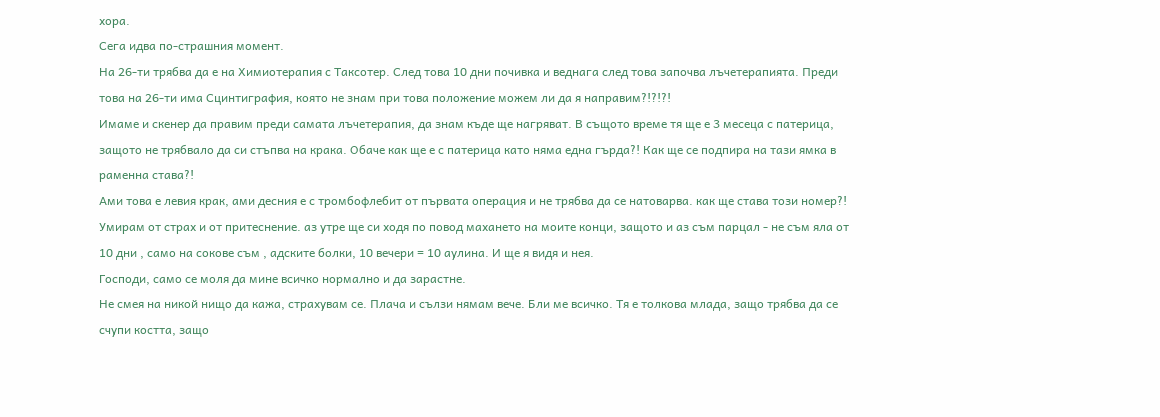хора.
Сега идва по-страшния момент.
На 26-ти трябва да е на Химиотерапия с Таксотер. След това 10 дни почивка и веднага след това започва лъчетерапията. Преди това на 26-ти има Сцинтиграфия, която не знам при това положение можем ли да я направим?!?!?!
Имаме и скенер да правим преди самата лъчетерапия, да знам къде ще нагряват. В същото време тя ще е 3 месеца с патерица, защото не трябвало да си стъпва на крака. Обаче как ще е с патерица като няма една гърда?! Как ще се подпира на тази ямка в раменна става?!
Ами това е левия крак, ами десния е с тромбофлебит от първата операция и не трябва да се натоварва. как ще става този номер?!
Умирам от страх и от притеснение. аз утре ще си ходя по повод махането на моите конци, защото и аз съм парцал - не съм яла от 10 дни , само на сокове съм , адските болки, 10 вечери = 10 аулина. И ще я видя и нея.
Господи, само се моля да мине всичко нормално и да зарастне.
Не смея на никой нищо да кажа, страхувам се. Плача и сълзи нямам вече. Бли ме всичко. Тя е толкова млада, защо трябва да се счупи костта, защо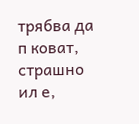трябва да п коват, страшно ил е,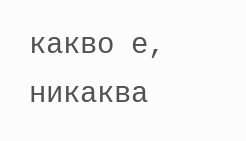какво е, никаква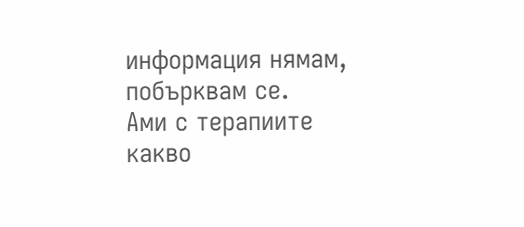информация нямам, побърквам се.
Ами с терапиите какво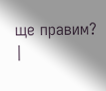ще правим?
|